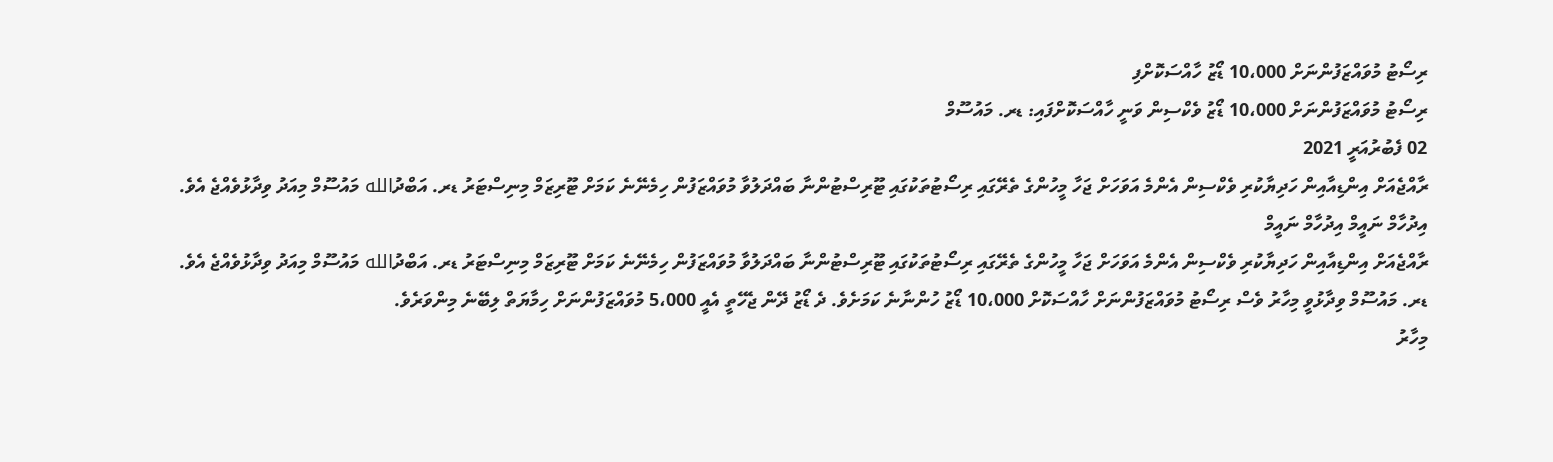ރިސޯޓު މުވައްޒަފުންނަށް 10،000 ޑޯޒު ހާއްސަކޮށްފި
ރިސޯޓު މުވައްޒަފުންނަށް 10،000 ޑޯޒު ވެކްސިން ވަނީ ހާއްސަކޮށްފައި: ޑރ. މައުސޫމް
02 ފެބުރުއަރީ 2021
ރާއްޖެއަށް އިންޑިއާއިން ހަދިޔާކުރި ވެކްސިން އެންމެ އަވަހަށް ޖަހާ މީހުންގެ ތެރޭގައި ރިސޯޓުތަކުގައި ޓޫރިސްޓުންނާ ބައްދަލުވާ މުވައްޒަފުން ހިމެނޭނެ ކަމަށް ޓޫރިޒަމް މިނިސްޓަރު ޑރ. އަބްދުالله މައުސޫމް މިއަދު ވިދާޅުވެއްޖެ އެވެ.
އިދުހާމް ނައީމް އިދުހާމް ނައީމް
ރާއްޖެއަށް އިންޑިއާއިން ހަދިޔާކުރި ވެކްސިން އެންމެ އަވަހަށް ޖަހާ މީހުންގެ ތެރޭގައި ރިސޯޓުތަކުގައި ޓޫރިސްޓުންނާ ބައްދަލުވާ މުވައްޒަފުން ހިމެނޭނެ ކަމަށް ޓޫރިޒަމް މިނިސްޓަރު ޑރ. އަބްދުالله މައުސޫމް މިއަދު ވިދާޅުވެއްޖެ އެވެ.
ޑރ. މައުސޫމް ވިދާޅުވީ މިހާރު ވެސް ރިސޯޓު މުވައްޒަފުންނަށް ހާއްސަކޮށް 10،000 ޑޯޒު ހުންނާނެ ކަމަށެވެ. ދެ ޑޯޒު ދޭން ޖެހޭތީ އެއީ 5،000 މުވައްޒަފުންނަށް ހިމާޔަތް ލިބޭނެ މިންވަރެވެ.
މިހާރު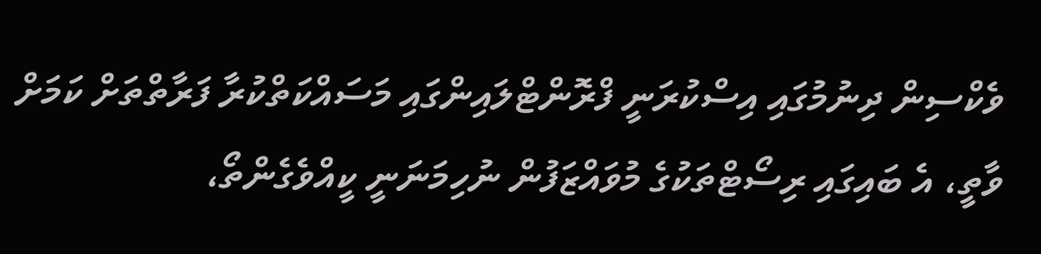ވެކްސިން ދިނުމުގައި އިސްކުރަނީ ފްރޮންޓްލައިންގައި މަސައްކަތްކުރާ ފަރާތްތަށް ކަމަށް ވާތީ، އެ ބައިގައި ރިސޯޓްތަކުގެ މުވައްޒަފުން ނުހިމަނަނީ ކީއްވެގެންތޯ،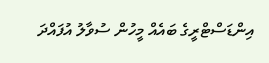އިންޑަސްޓްރީގެ ބައެއް މީހުން ސުވާލު އުފައްދަ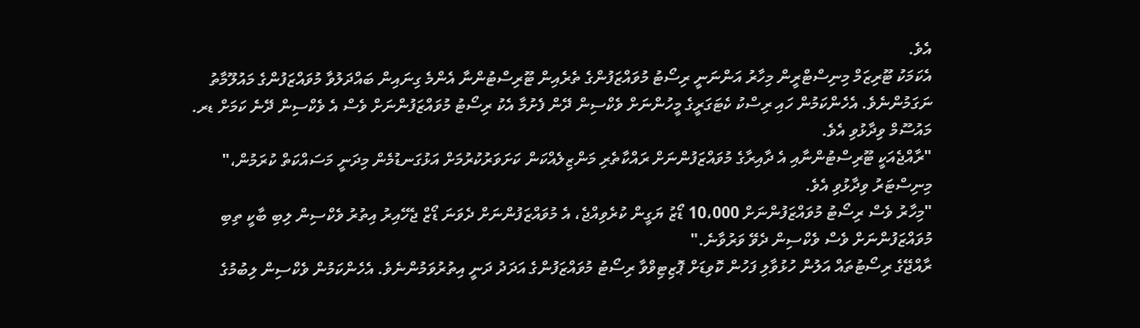އެވެ.
އެކަމަކު ޓޫރިޒަމް މިނިސްޓްރީން މިހާރު އަންނަނީ ރިސޯޓު މުވައްޒަފުންގެ ތެރެއިން ޓޫރިސްޓުންނާ އެންމެ ގިނައިން ބައްދަލުވާ މުވައްޒަފުންގެ މައުލޫމާތު ނަގަމުންނެވެ. އެހެންކަމުން ހައި ރިސްކު ކެޓަގަރީގެ މީހުންނަށް ވެކްސިން ދޭން ފެށުމާ އެކު ރިސޯޓު މުވައްޒަފުންނަށް ވެސް އެ ވެކްސިން ދޭނެ ކަމަށް ޑރ. މައުސޫމް ވިދާޅުވި އެވެ.
"ރާއްޖެއަކީ ޓޫރިސްޓުންނާއި އެ ދާއިރާގެ މުވައްޒަފުންނަށް ރައްކާތެރި މަންޒިލެއްކަން ކަށަވަރުކުރުމަށް އަޅުގަނޑުމެން މިދަނީ މަސައްކަތް ކުރަމުން،" މިނިސްޓަރު ވިދާޅުވި އެވެ.
"މިހާރު ވެސް ރިސޯޓު މުވައްޒަފުންނަށް 10،000 ޑޯޒު ޔަގީން ކުރެވިއްޖެ، އެ މުވައްޒަފުންނަށް ދެވަނަ ޑޯޒް ޖެހޭއިރު އިތުރު ވެކްސިން ލިބި ބާކީ ތިބި މުވައްޒަފުންނަށް ވެސް ވެކްސިން ދެވޭ ވަރުވާނެ."
ރާއްޖޭގެ ރިސޯޓުތައް އަލުން ހުޅުވާލި ފަހުން ކޮވިޑަށް ޕޮޒިޓިވްވާ ރިސޯޓު މުވައްޒަފުންގެ އަދަދު ދަނީ އިތުރުވަމުންނެވެ. އެހެންކަމުން ވެކްސިން ލިބުމުގެ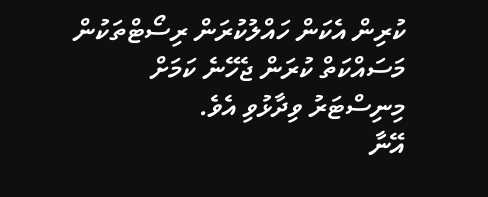ކުރިން އެކަން ހައްލުކުރަން ރިސޯޓްތަކުން މަސައްކަތް ކުރަން ޖެހޭނެ ކަމަށް މިނިސްޓަރު ވިދާޅުވި އެވެ.
އޭނާ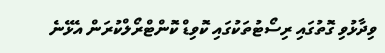ވިދާޅުވި ގޮތުގައި ރިސޯޓުތަކުގައި ކޮވިޑް ކޮންޓްރޯލްކުރަން އެޅޭނެ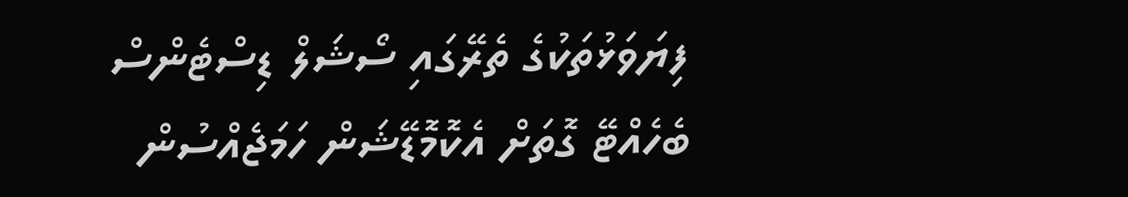ފިޔަވަޅުތަކުގެ ތެރޭގައި ސޯޝަލް ޑިސްޓެންސް ބެހެއްޓޭ ގޮތަށް އެކޮމޮޑޭޝަން ހަމަޖެއްސުން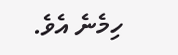ހިމެނެ އެވެ.